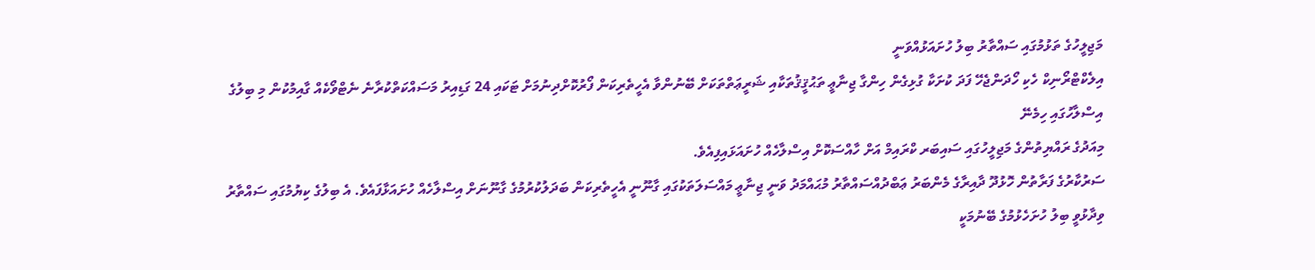މަޖިލީހުގެ ތަޅުމުގައި ސައްތާރު ބިލު ހުށައަޅުއްވަނީ
އިލެކްޓްރޯނިކް ހެކި ހޯދަންޖެހޭ ފަދަ ކުށަކާ ގުޅިގެން ހިންގާ ޖިނާޢީ ތަޙުޤީޤުތަކާއި ޝަރީޢަތްތަކަށް ބޭނުންވާ އެހީތެރިކަން ފޯރުކޮށްދިނުމަށް ޓަކައި 24 ގަޑިއިރު މަސައްކަތްކުރާނެ ނެޓްވޯކެއް ގާއިމުކުން މި ބިލުގެ އިސްލާހުގައި ހިމެނޭ
މިއަދުގެ ރައްޔިތުންގެ މަޖިލީހުގައި ސައިބަރ ކްރައިމް އަށް ހާއްސަކޮށް އިސްލާހެއް ހުށައަޅައިފިއެވެ.
ސަރުކާރުގެ ފަރާތުން ހޮޅުދޫ ދާއިރާގެ މެންބަރު ޢަބްދުއްސައްތާރު މުޙައްމަދު ވަނީ ޖިނާޢީ މައްސަލަތަކުގައި ގާނޫނީ އެހީތެރިކަން ބަދަލުކުރުމުގެ ގާނޫނަށް އިސްލާހެއް ހުށައަޅާފައެވެ. އެ ބިލުގެ ކިޔުމުގައި ސައްތާރު ވިދާޅުވީ ބިލު ހުށަހެޅުމުގެ ބޭނުމަކީ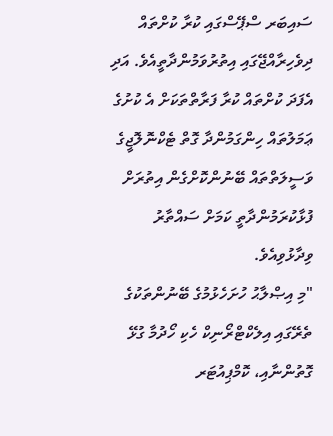ސައިބަރ ސްޕޭސްގައި ކުރާ ކުށްތައް ދިވެހިރާއްޖޭގައި އިތުރުވަމުންދާތީއެވެ. އަދި އެފަދަ ކުށްތައް ކުރާ ފަރާތްތަކަށް އެ ކުށުގެ ޢަމަލުތައް ހިންގަމުންދާ ގޮތް ޓެކްނޮލޮޖީގެ ވަސީލަތްތައް ބޭނުންކޮށްގެން އިތުރަށް ފުޅާކުރަމުންދާތީ ކަމަށް ސައްތާރު ވިދާޅުވިއެވެ.
"މި އިޞްލާޙު ހުށަހެޅުމުގެ ބޭނުންތަކުގެ ތެރޭގައި އިލެކްޓްރޯނިކް ހެކި ހޯދުމާ ގުޅޭ ގޮތުންނާއި، ކޮމްޕިއުޓަރ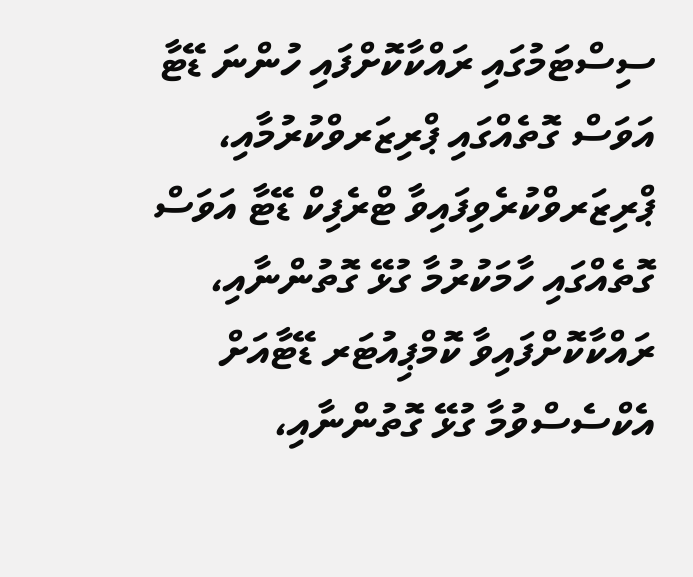ސިސްޓަމުގައި ރައްކާކޮށްފައި ހުންނަ ޑޭޓާ އަވަސް ގޮތެއްގައި ޕްރިޒަރވްކުރުމާއި، ޕްރިޒަރވްކުރެވިފައިވާ ޓްރެފިކް ޑޭޓާ އަވަސް ގޮތެއްގައި ހާމަކުރުމާ ގުޅޭ ގޮތުންނާއި، ރައްކާކޮށްފައިވާ ކޮމްޕިއުޓަރ ޑޭޓާއަށް އެކްސެސްވުމާ ގުޅޭ ގޮތުންނާއި،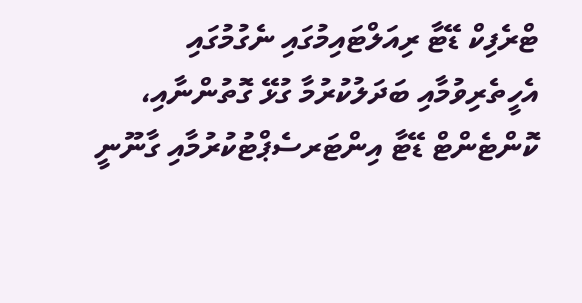ޓްރެފިކް ޑޭޓާ ރިއަލްޓައިމުގައި ނެގުމުގައި އެހީތެރިވުމާއި ބަދަލުކުރުމާ ގުޅޭ ގޮތުންނާއި، ކޮންޓެންޓް ޑޭޓާ އިންޓަރސެޕްޓުކުރުމާއި ގާނޫނީ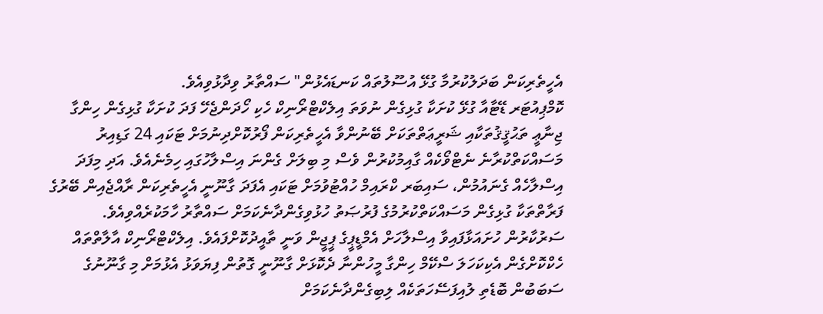އެހީތެރިކަން ބަދަލުކުރުމާ ގުޅޭ އުސޫލުތައް ކަނޑައެޅުން" ސައްތާރު ވިދާޅުވިއެވެ.
ކޮމްޕިއުޓަރ ޑޭޓާއާ ގުޅޭ ކުށަކާ ގުޅިގެން ނުވަތަ އިލެކްޓްރޯނިކް ހެކި ހޯދަންޖެހޭ ފަދަ ކުށަކާ ގުޅިގެން ހިންގާ ޖިނާޢީ ތަޙުޤީޤުތަކާއި ޝަރީޢަތްތަކަށް ބޭނުންވާ އެހީތެރިކަން ފޯރުކޮށްދިނުމަށް ޓަކައި 24 ގަޑިއިރު މަސައްކަތްކުރާނެ ނެޓްވޯކެއް ގާއިމުކުރުން ވެސް މި ބިލަށް ގެންނަ އިސްލާހުގައި ހިމެނެއެވެ. އަދި މިފަދަ އިސްލާހެއް ގެނައުމުން، ސައިބަރ ކްރައިމް ހުއްޓުވުމަށް ޓަކައި އެފަދަ ގާނޫނީ އެހީތެރިކަން ރާއްޖެއިން ބޭރުގެ ފަރާތްތަކާ ގުޅިގެން މަސައްކަތްކުރުމުގެ ފުރުޞަތު ހުޅުވިގެންދާނެކަމަށް ސައްތާރު ހާމަކުރެއްވިއެވެ.
ސަރުކާރުން ހުށައަޅާފައިވާ އިސްލާހަށް އެމްޑީޕީގެ ޕީޖީން ވަނީ ތާއީދުކޮށްފައެވެ. އިލެކްޓްރޯނިކް އާލާތްތައް ހެކްކޮށްގެން އެކިކަހަލަ ސްކޭމް ހިންގާ މީހުންނާ ދެކޮޅަށް ގާނޫނީ ގޮތުން ފިޔަވަޅު އެޅުމަށް މި ގާނޫނުގެ ސަބަބުން ބޮޑެތި ލުއިފަސޭހަތަކެއް ލިބިގެންދާނެކަމަށް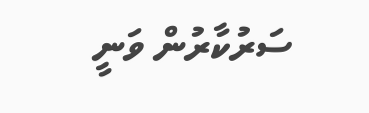ސަރުކާރުން ވަނީ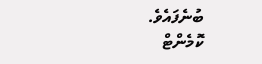ބުނެފައެވެ.
ކޮމެންޓް